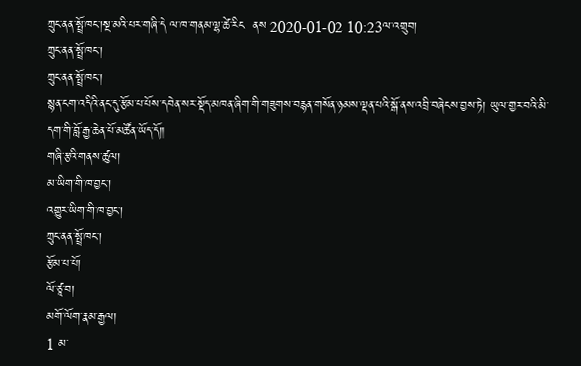ཀྲུང་ནན་སྤྲོ་ཁང་།སྔ་མའི་པར་གཞི་དེ ལ་ཁ་གནམ་ལྷ་ཚེ་རིང  ནས 2020-01-02 10:23ལ་འགྲུབ།
ཀྲུང་ནན་སྤྲོ་ཁང་།
ཀྲུང་ནན་སྤྲོ་ཁང་།
སྙན་ངག་འདིའི་ནང་དུ་རྩོམ་པ་པོས་དབེན་སར་སྡོད་མཁན་ཞིག་གི་གཟུགས་བརྙན་གསོན་ཉམས་ལྡན་པའི་སྒོ་ནས་འབྲི་བཞེངས་བྱས་ཏེ། ཡུལ་གྱར་བའི་མི་དག་གི་བློ་རྒྱ་ཆེན་པོ་མཚོན་ཡོད་དོ༎
གཞི་རྩའི་གནས་ཚུལ།
མ་ཡིག་གི་ཁ་བྱང་།
འགྱུར་ཡིག་གི་ཁ་བྱང་།
ཀྲུང་ནན་སྤྲོ་ཁང་།
རྩོམ་པ་པོ།
ལོ་ཙཱ་བ།
མགོ་ལོག་རྣམ་རྒྱལ།
1 མ་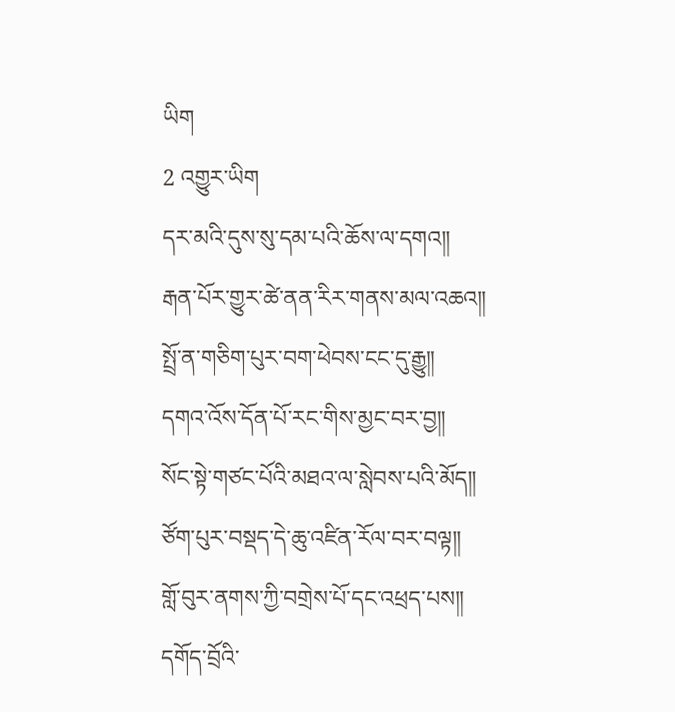ཡིག
2 འགྱུར་ཡིག
དར་མའི་དུས་སུ་དམ་པའི་ཆོས་ལ་དགའ༎
རྒན་པོར་གྱུར་ཚེ་ནན་རིར་གནས་མལ་འཆའ༎
སྤྲོ་ན་གཅིག་པུར་བག་ཕེབས་ངང་དུ་རྒྱུ༎
དགའ་འོས་དོན་པོ་རང་གིས་མྱང་བར་བྱ༎
སོང་སྟེ་གཙང་པོའི་མཐའ་ལ་སླེབས་པའི་མོད༎
ཙོག་པུར་བསྡད་དེ་ཆུ་འཛིན་རོལ་བར་བལྟ༎
གློ་བུར་ནགས་ཀྱི་བགྲེས་པོ་དང་འཕྲད་པས༎
དགོད་བྲོའི་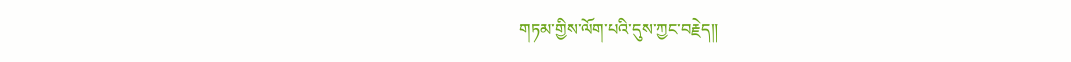གཏམ་གྱིས་ལོག་པའི་དུས་ཀྱང་བརྗེད༎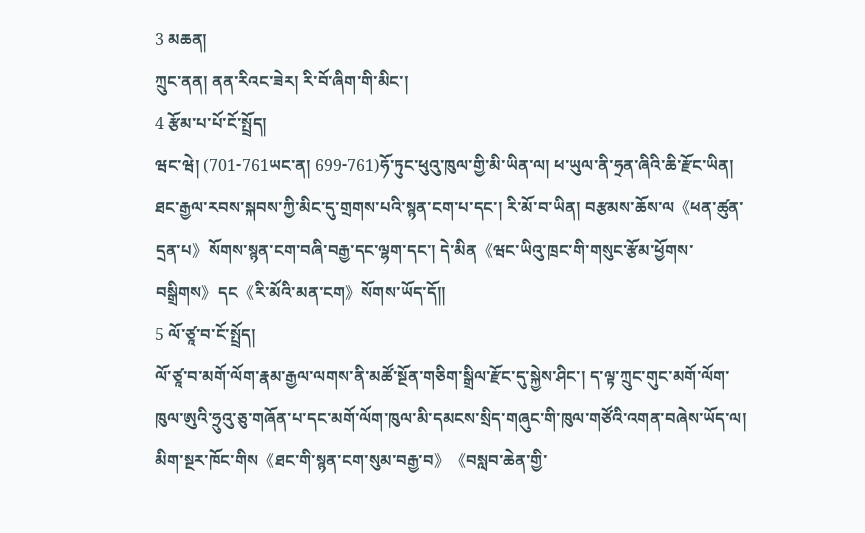3 མཆན།
ཀྲུང་ནན། ནན་རིའང་ཟེར། རི་བོ་ཞིག་གི་མིང་།
4 རྩོམ་པ་པོ་ངོ་སྤྲོད།
ཝང་ཝེ། (701-761ཡང་ན། 699-761)ཧོ་ཏུང་ཕུའུ་ཁུལ་གྱི་མི་ཡིན་ལ། ཕ་ཡུལ་ནི་ཧྲན་ཞིའི་ཆི་རྫོང་ཡིན། ཐང་རྒྱལ་རབས་སྐབས་ཀྱི་མིང་དུ་གྲགས་པའི་སྙན་ངག་པ་དང་། རི་མོ་བ་ཡིན། བརྩམས་ཆོས་ལ《ཕན་ཚུན་དྲན་པ》སོགས་སྙན་ངག་བཞི་བརྒྱ་དང་ལྷག་དང་། དེ་མིན《ཝང་ཡིའུ་ཁྲང་གི་གསུང་རྩོམ་ཕྱོགས་བསྒྲིགས》དང《རི་མོའི་མན་ངག》སོགས་ཡོད་དོ༎
5 ལོ་ཙཱ་བ་ངོ་སྤྲོད།
ལོ་ཙཱ་བ་མགོ་ལོག་རྣམ་རྒྱལ་ལགས་ནི་མཚོ་སྔོན་གཅིག་སྒྲིལ་རྫོང་དུ་སྐྱེས་ཤིང་། ད་ལྟ་ཀྲུང་གུང་མགོ་ལོག་ཁུལ་ཨུའི་ཧྲུའུ་ཅུ་གཞོན་པ་དང་མགོ་ལོག་ཁུལ་མི་དམངས་སྲིད་གཞུང་གི་ཁུལ་གཙོའི་འགན་བཞེས་ཡོད་ལ།  མིག་སྔར་ཁོང་གིས《ཐང་གི་སྙན་ངག་སུམ་བརྒྱ་བ》《བསླབ་ཆེན་གྱི་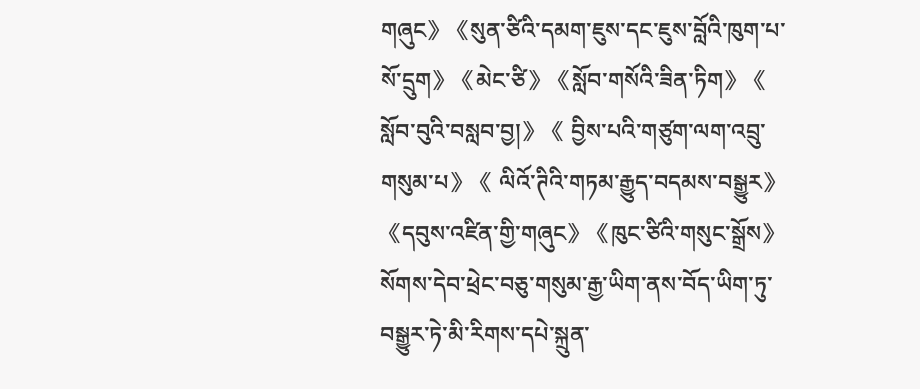གཞུང》《སུན་ཙིའི་དམག་ཇུས་དང་ཇུས་བློའི་ཁུག་པ་སོ་དྲུག》《མེང་ཙི》《སློབ་གསོའི་ཟིན་ཏིག》《 སློབ་བུའི་བསླབ་བྱ།》《 བྱིས་པའི་གཙུག་ལག་འབྲུ་གསུམ་པ》《 ལིའོ་ཊིའི་གཏམ་རྒྱུད་བདམས་བསྒྱུར》《དབུས་འཛིན་གྱི་གཞུང》《ཁུང་ཙིའི་གསུང་སྒྲོས》སོགས་དེབ་ཕྲེང་བཅུ་གསུམ་རྒྱ་ཡིག་ནས་བོད་ཡིག་ཏུ་བསྒྱུར་ཏེ་མི་རིགས་དཔེ་སྐྲུན་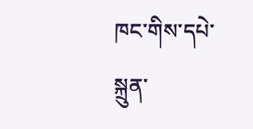ཁང་གིས་དཔེ་སྐྲུན་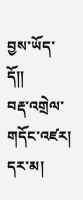བྱས་ཡོད་དོ༎
བརྡ་འགྲེལ་གདོང་འཛར།
དར་མ།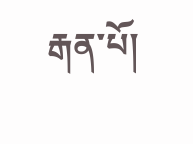རྒན་པོ།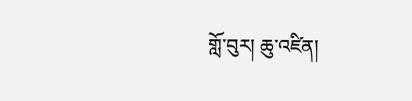གློ་བུར། ཆུ་འཛིན།